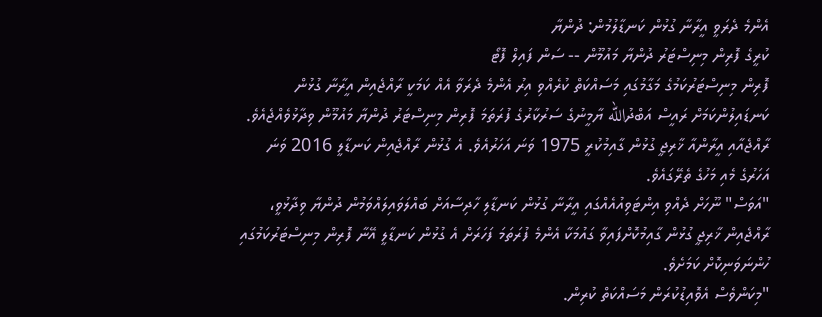އެންމެ ދެރަވީ އީރާނާ ގުޅުން ކަނޑާލުމުން: ދުންޔާ
ކުރީގެ ފޮރިން މިނިސްޓަރު ދުންޔާ މައުމޫން -- ސަން ފައިލް ފޮޓޯ
ފޮރިން މިނިސްޓަރުކަމުގެ މަގާމުގައި މަސައްކަތް ކުރެއްވި އިރު އެންމެ ދެރަވާ އެއް ކަމަކީ ރާއްޖެއިން އީރާނާ ގުޅުން ކަނޑައިލުންކަމަށް ރައީސް އަބްދުالله ޔާމީނުގެ ސަރުކާރުގެ ފުރަތަމަ ފޮރިން މިނިސްޓަރު ދުންޔާ މައުމޫން ވިދާޅުވެއްޖެއެވެ.
ރާއްޖެއާއި އީރާންއާ ޚާރިޖީ ގުޅުން ގާއިމުކުރީ 1975 ވަނަ އަހަރުއެވެ. އެ ގުޅުން ރާއްޖެއިން ކަނޑާލީ 2016 ވަނަ އަހަރުގެ މެއި މަހުގެ ތެރޭގައެވެ.
"އަވަސް" ނޫހަށް ދެއްވި އިންޓަވިއުއެއްގައި އީރާނާ ގުޅުން ކަނޑާލި ހާދިސާއަށް ބައްލަވައިލައްވަމުން ދުންޔާ ވިދާޅުވީ، ރާއްޖެއިން ޚާރިޖީ ގުޅުން ގާއިމުކޮށްފައިވާ ގައުމަކާ އެންމެ ފުރަތަމަ ފަހަރަށް އެ ގުޅުން ކަނޑާލީ އޭނާ ފޮރިން މިނިސްޓަރުކަމުގައި ހުންނަވަނިކޮށް ކަމަށެވެ.
"މިކަންވެސް އެވޮއިޑުކުރަން މަސައްކަތް ކުރިން.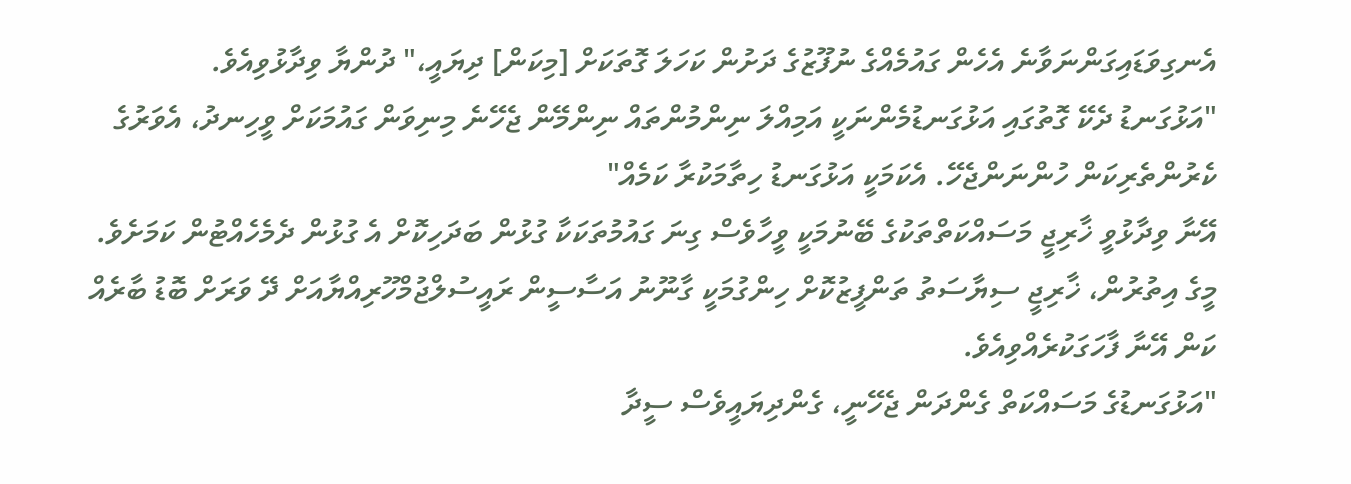އެނގިވަޑައިގަންނަވާނެ އެހެން ގައުމެއްގެ ނުފޫޒުގެ ދަށުން ކަހަލަ ގޮތަކަށް [މިކަން] ދިޔައީ،" ދުންޔާ ވިދާޅުވިއެވެ.
"އަޅުގަނޑު ދެކޭ ގޮތުގައި އަޅުގަނޑުމެންނަކީ އަމިއްލަ ނިންމުންތައް ނިންމޭން ޖެހޭނެ މިނިވަން ގައުމަކަށް ވީހިނދު، އެވަރުގެ ކެރުންތެރިކަން ހުންނަންޖެހޭ. އެކަމަކީ އަޅުގަނޑު ހިތާމަކުރާ ކަމެއް"
އޭނާ ވިދާޅުވީ ޚާރިޖީ މަސައްކަތްތަކުގެ ބޭނުމަކީ ވީހާވެސް ގިނަ ގައުމުތަކަކާ ގުޅުން ބަދަހިކޮށް އެ ގުޅުން ދެމެހެއްޓުން ކަމަށެވެ.
މީގެ އިތުރުން، ޚާރިޖީ ސިޔާސަތު ތަންފީޒުކޮށް ހިންގުމަކީ ގާނޫނު އަސާސީން ރައީސުލްޖުމްހޫރިއްޔާއަށް ދޭ ވަރަށް ބޮޑު ބާރެއް ކަން އޭނާ ފާހަގަކުރެއްވިއެވެ.
"އަޅުގަނޑުގެ މަސައްކަތް ގެންދަން ޖެހޭނީ، ގެންދިޔައީވެސް ސީދާ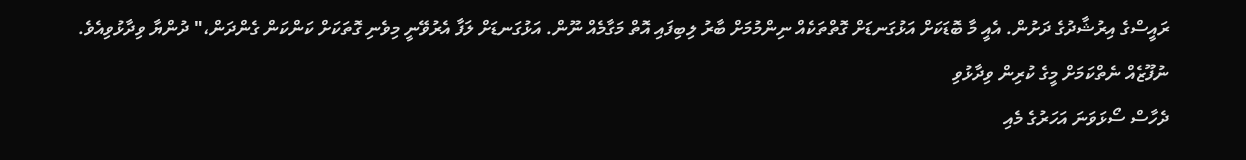ރައީސްގެ އިރުޝާދުގެ ދަށުން. އެއީ މާ ބޮޑަކަށް އަޅުގަނޑަށް ގޮތްތަކެއް ނިންމުމަށް ބާރު ލިބިފައި އޮތް މަގާމެއް ނޫން. އަޅުގަނޑަށް ލަފާ އެރުވޭނީ މިވެނި ގޮތަކަށް ކަންކަން ގެންދަން،" ދުންޔާ ވިދާޅުވިއެވެ.
ނުފޫޒެއް ނެތްކަމަށް މީގެ ކުރިން ވިދާޅުވި
ދެހާސް ސޯޅަވަނަ އަހަރުގެ މެއި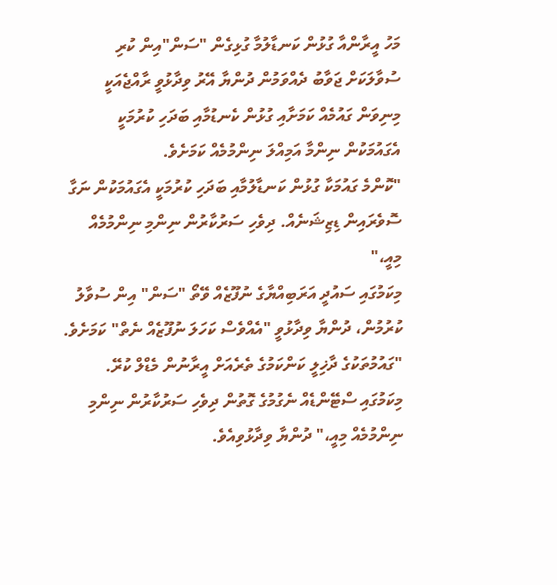މަހު އީރާންއާ ގުޅުން ކަނޑާލުމާ ގުޅިގެން "ސަން"އިން ކުރި ސުވާލަކަށް ޖަވާބު ދެއްވަމުން ދުންޔާ އޭރު ވިދާޅުވީ ރާއްޖެއަކީ މިނިވަން ގައުމެއް ކަމަށާއި ގުޅުން ކެނޑުމާއި ބަދަހި ކުރުމަކީ އެގައުމަކުން ނިންމާ އަމިއްލަ ނިންމުމެއް ކަމަށެވެ.
"ކޮންމެ ގައުމަކާ ގުޅުން ކަނޑާލުމާއި ބަދަހި ކުރުމަކީ އެގައުމަކުން ނަގާ ސޮވެރައިން ޑިޒިޝަނެއް. ދިވެހި ސަރުކާރުން ނިންމި ނިންމުމެއް މިއީ،"
މިކަމުގައި ސައުދީ އަރަބިއްޔާގެ ނުފޫޒެއް ވޭތޯ "ސަން" އިން ސުވާލު ކުރުމުން، ދުންޔާ ވިދާޅުވީ "އެއްވެސް ކަހަލަ ނުފޫޒެއް ނެތް" ކަމަށެވެ.
"ގައުމުތަކުގެ ދާޚިލީ ކަންކަމުގެ ތެރެއަށް އީރާނުން މެޑްލް ކުރޭ. މިކަމުގައި ސްޓޭންޑެއް ނެގުމުގެ ގޮތުން ދިވެހި ސަރުކާރުން ނިންމި ނިންމުމެއް މިއީ،" ދުންޔާ ވިދާޅުވިއެވެ.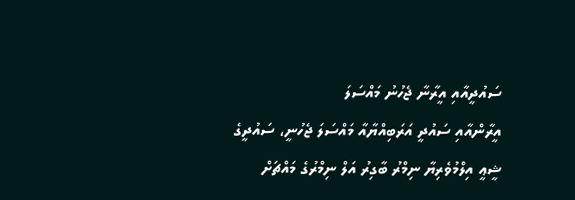ސައުދީއާއި އީރާނާ ޖެހުނު މައްސަލަ
އީރާންއާއި ސައުދީ އަރަބިއްޔާއާ މައްސަލަ ޖެހުނީ، ސައުދީގެ ޝީޢީ އިލްމުވެރިޔާ ނިމްރު ބާގިރު އަލް ނިމްރުގެ މައްޗަށް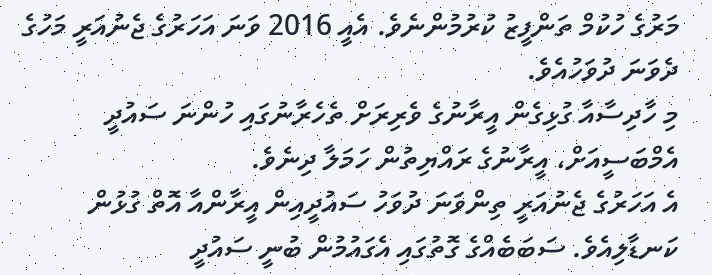މަރުގެ ހުކުމް ތަންފީޒު ކުރުމުންނެވެ. އެއީ 2016 ވަނަ އަހަރުގެ ޖެނުއަރީ މަހުގެ ދެވަނަ ދުވަހުއެވެ.
މި ހާދިސާއާ ގުޅިގެން އީރާނުގެ ވެރިރަށް ތެހެރާނުގައި ހުންނަ ސައުދީ އެމްބަސީއަށް، އީރާނުގެ ރައްޔިތުން ހަމަލާ ދިނެވެ.
އެ އަހަރުގެ ޖެނުއަރީ ތިންވަނަ ދުވަހު ސައުދީއިން އީރާންއާ އޮތް ގުޅުން ކަނޑާލިއެވެ. ސަބަބެއްގެ ގޮތުގައި އެގައުމުން ބުނީ ސައުދީ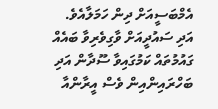އެމްބަސީއަށް ދިން ހަމަލާއެވެ.
އަދި ސައުދީއަށް ވާގިވެރިވާ ބައެއް ގައުމުތައް ކަމުގައިވާ ސޫދާން އަދި ބަހްރައިންއިން ވެސް އީރާންއާ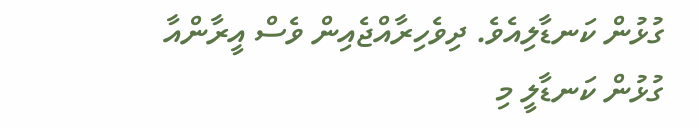ގުޅުން ކަނޑާލިއެވެ. ދިވެހިރާއްޖެއިން ވެސް އީރާންއާ ގުޅުން ކަނޑާލީ މި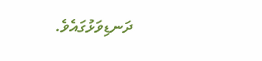ދަނޑިވަޅުގައެވެ.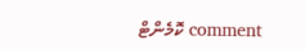comment ކޮމެންޓް